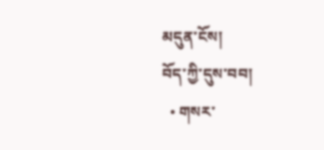མདུན་ངོས།
བོད་ཀྱི་དུས་བབ།
  • གསར་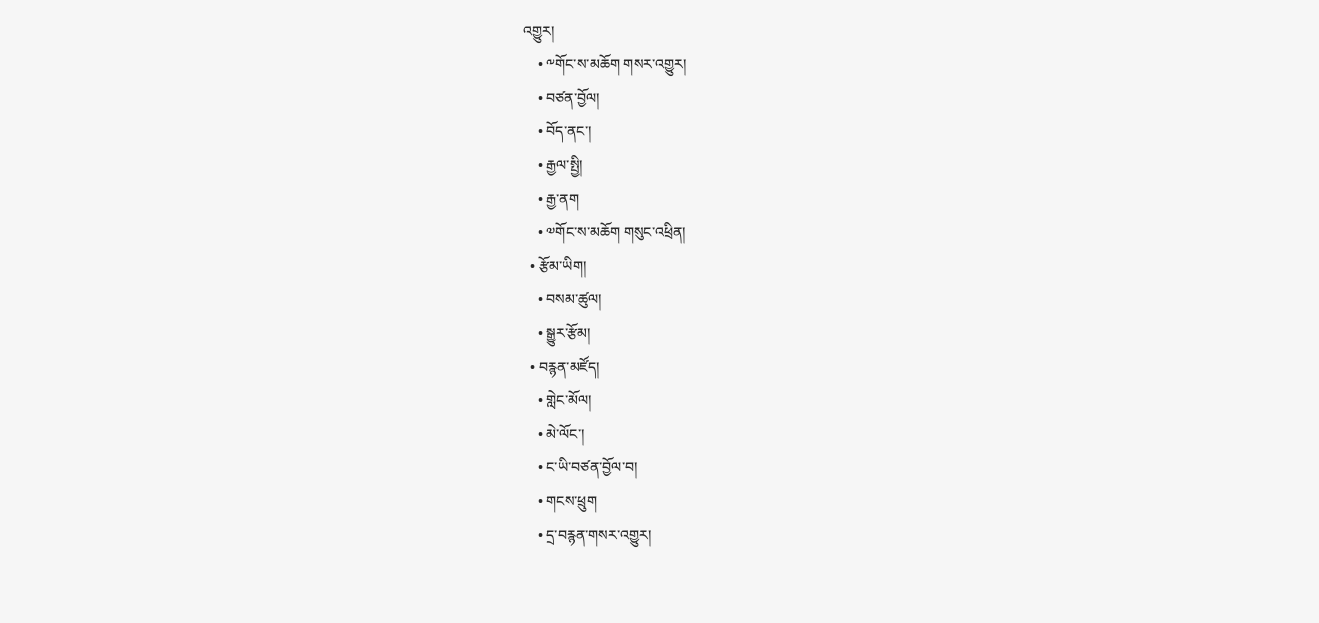འགྱུར།
    • ༸གོང་ས་མཆོག གསར་འགྱུར།
    • བཙན་བྱོལ།
    • བོད་ནང་།
    • རྒྱལ་སྤྱི།
    • རྒྱ་ནག
    • ༧གོང་ས་མཆོག གསུང་འཕྲིན།
  • རྩོམ་ཡིག།
    • བསམ་ཚུལ།
    • སྒྱུར་རྩོམ།
  • བརྙན་མཛོད།
    • གླེང་མོལ།
    • མེ་ལོང་།
    • ང་ཡི་བཙན་བྱོལ་བ།
    • གངས་ཕྲུག
    • དྲ་བརྙན་གསར་འགྱུར།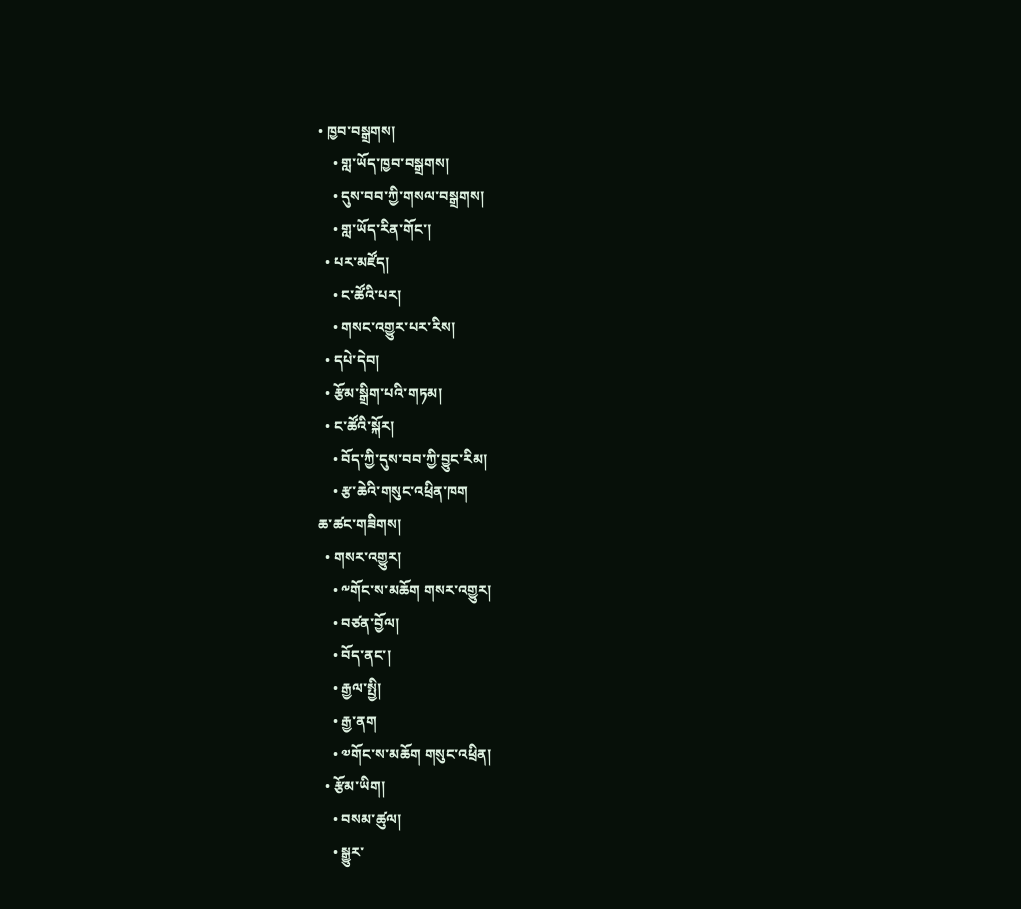• ཁྱབ་བསྒྲགས།
    • གླ་ཡོད་ཁྱབ་བསྒྲགས།
    • དུས་བབ་ཀྱི་གསལ་བསྒྲགས།
    • གླ་ཡོད་རིན་གོང་།
  • པར་མཛོད།
    • ང་ཚོའི་པར།
    • གསང་འགྱུར་པར་རིས།
  • དཔེ་དེབ།
  • རྩོམ་སྒྲིག་པའི་གཏམ།
  • ང་ཚོའི་སྐོར།
    • བོད་ཀྱི་དུས་བབ་ཀྱི་བྱུང་རིམ།
    • རྩ་ཆེའི་གསུང་འཕྲིན་ཁག
ཆ་ཚང་གཟིགས།
  • གསར་འགྱུར།
    • ༸གོང་ས་མཆོག གསར་འགྱུར།
    • བཙན་བྱོལ།
    • བོད་ནང་།
    • རྒྱལ་སྤྱི།
    • རྒྱ་ནག
    • ༧གོང་ས་མཆོག གསུང་འཕྲིན།
  • རྩོམ་ཡིག།
    • བསམ་ཚུལ།
    • སྒྱུར་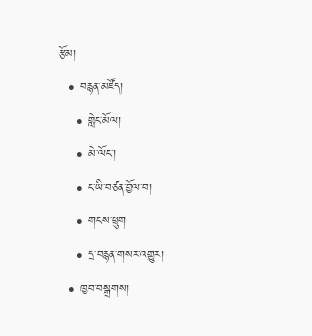རྩོམ།
  • བརྙན་མཛོད།
    • གླེང་མོལ།
    • མེ་ལོང་།
    • ང་ཡི་བཙན་བྱོལ་བ།
    • གངས་ཕྲུག
    • དྲ་བརྙན་གསར་འགྱུར།
  • ཁྱབ་བསྒྲགས།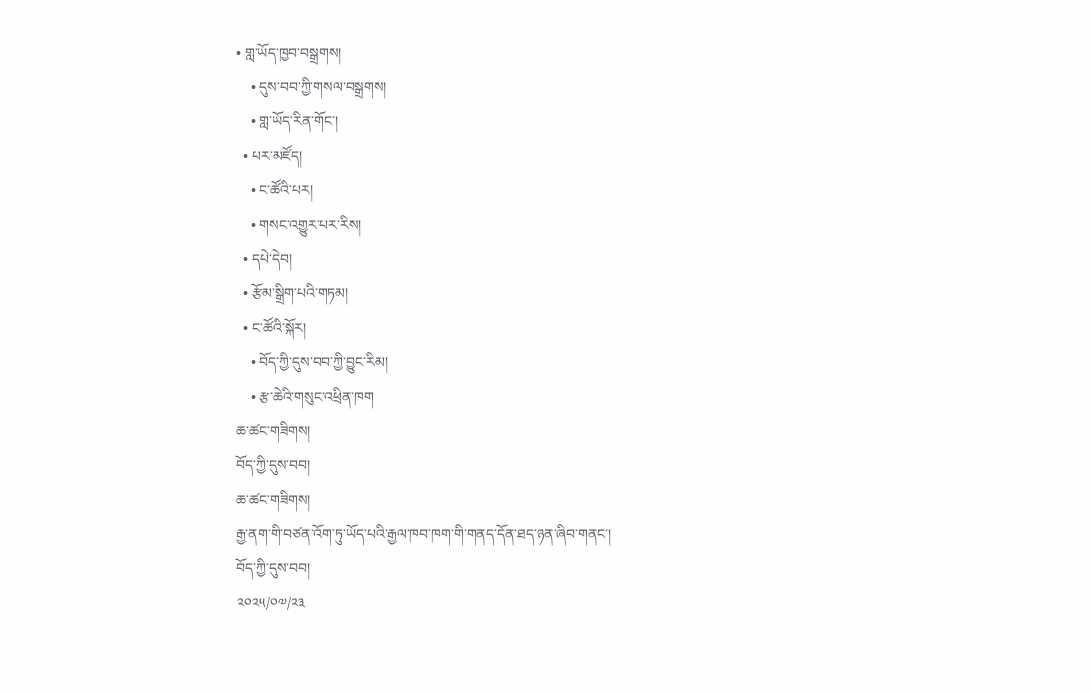• གླ་ཡོད་ཁྱབ་བསྒྲགས།
    • དུས་བབ་ཀྱི་གསལ་བསྒྲགས།
    • གླ་ཡོད་རིན་གོང་།
  • པར་མཛོད།
    • ང་ཚོའི་པར།
    • གསང་འགྱུར་པར་རིས།
  • དཔེ་དེབ།
  • རྩོམ་སྒྲིག་པའི་གཏམ།
  • ང་ཚོའི་སྐོར།
    • བོད་ཀྱི་དུས་བབ་ཀྱི་བྱུང་རིམ།
    • རྩ་ཆེའི་གསུང་འཕྲིན་ཁག
ཆ་ཚང་གཟིགས།
བོད་ཀྱི་དུས་བབ།
ཆ་ཚང་གཟིགས།
རྒྱ་ནག་གི་བཙན་འོག་ཏུ་ཡོད་པའི་རྒྱལ་ཁབ་ཁག་གི་གནད་དོན་ཐད་ཉན་ཞིབ་གནང་།
བོད་ཀྱི་དུས་བབ།
༢༠༢༥/༠༧/༢༣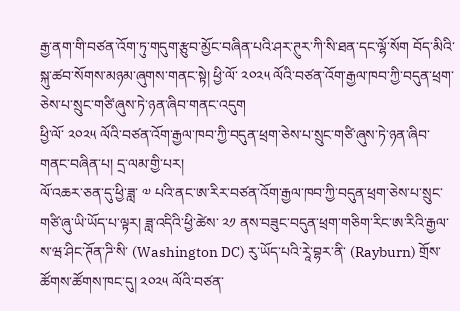རྒྱ་ནག་གི་བཙན་འོག་ཏུ་གདུག་རྩུབ་མྱོང་བཞིན་པའི་ཤར་ཊུར་ཀི་སི་ཐན་དང་ལྷོ་སོག བོད་མིའི་སྐུ་ཚབ་སོགས་མཉམ་ཞུགས་གནང་སྟེ། ཕྱི་ལོ་ ༢༠༢༥ ལོའི་བཙན་འོག་རྒྱལ་ཁབ་ཀྱི་བདུན་ཕྲག་ཅེས་པ་སྲུང་གཙི་ཞུས་ཏེ་ཉན་ཞིབ་གནང་འདུག
ཕྱི་ལོ་ ༢༠༢༥ ལོའི་བཙན་འོག་རྒྱལ་ཁབ་ཀྱི་བདུན་ཕྲག་ཅེས་པ་སྲུང་གཙི་ཞུས་ཏེ་ཉན་ཞིབ་གནང་བཞིན་པ། དྲ་ལམ་གྱི་པར།
ལོ་འཆར་ཅན་དུ་ཕྱི་ཟླ་ ༧ པའི་ནང་ཨ་རིར་བཙན་འོག་རྒྱལ་ཁབ་ཀྱི་བདུན་ཕྲག་ཅེས་པ་སྲུང་གཙི་ཞུ་ཡི་ཡོད་པ་ལྟར། ཟླ་འདིའི་ཕྱི་ཚེས་ ༢༡ ནས་བཟུང་བདུན་ཕྲག་གཅིག་རིང་ཨ་རིའི་རྒྱལ་ས་ཝ་ཤིང་ཊོན་ཌི་སི་ (Washington DC) རུ་ཡོད་པའི་རཱེ་བྷར་ནི་ (Rayburn) གྲོས་ཚོགས་ཚོགས་ཁང་དུ། ༢༠༢༥ ལོའི་བཙན་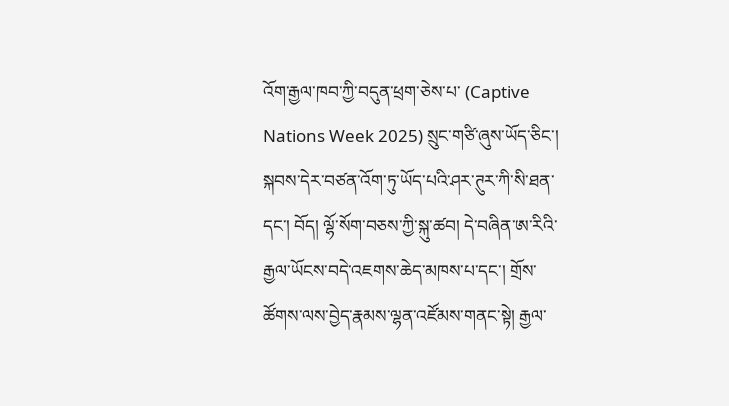འོག་རྒྱལ་ཁབ་ཀྱི་བདུན་ཕྲག་ཅེས་པ་ (Captive Nations Week 2025) སྲུང་གཙི་ཞུས་ཡོད་ཅིང་། སྐབས་དེར་བཙན་འོག་ཏུ་ཡོད་པའི་ཤར་ཊུར་ཀི་སི་ཐན་དང་། བོད། ལྷོ་སོག་བཅས་ཀྱི་སྐུ་ཚབ། དེ་བཞིན་ཨ་རིའི་རྒྱལ་ཡོངས་བདེ་འཇགས་ཆེད་མཁས་པ་དང་། གྲོས་ཚོགས་ལས་བྱེད་རྣམས་ལྷན་འཛོམས་གནང་སྟེ། རྒྱལ་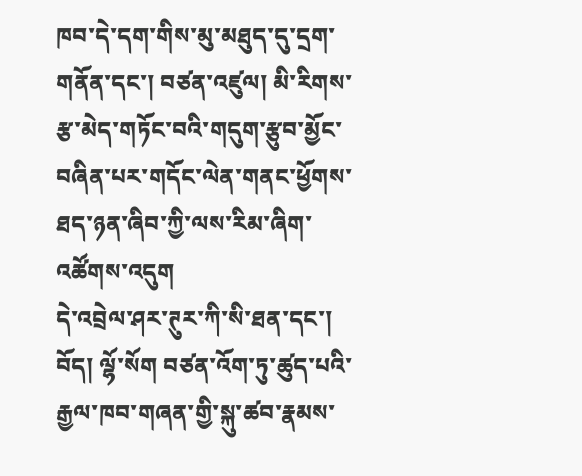ཁབ་དེ་དག་གིས་མུ་མཐུད་དུ་དྲག་གནོན་དང་། བཙན་འཛུལ། མི་རིགས་རྩ་མེད་གཏོང་བའི་གདུག་རྩུབ་མྱོང་བཞིན་པར་གདོང་ལེན་གནང་ཕྱོགས་ཐད་ཉན་ཞིབ་ཀྱི་ལས་རིམ་ཞིག་འཚོགས་འདུག
དེ་འབྲེལ་ཤར་ཊུར་ཀི་སི་ཐན་དང་། བོད། ལྷོ་སོག བཙན་འོག་ཏུ་ཚུད་པའི་རྒྱལ་ཁབ་གཞན་གྱི་སྐུ་ཚབ་རྣམས་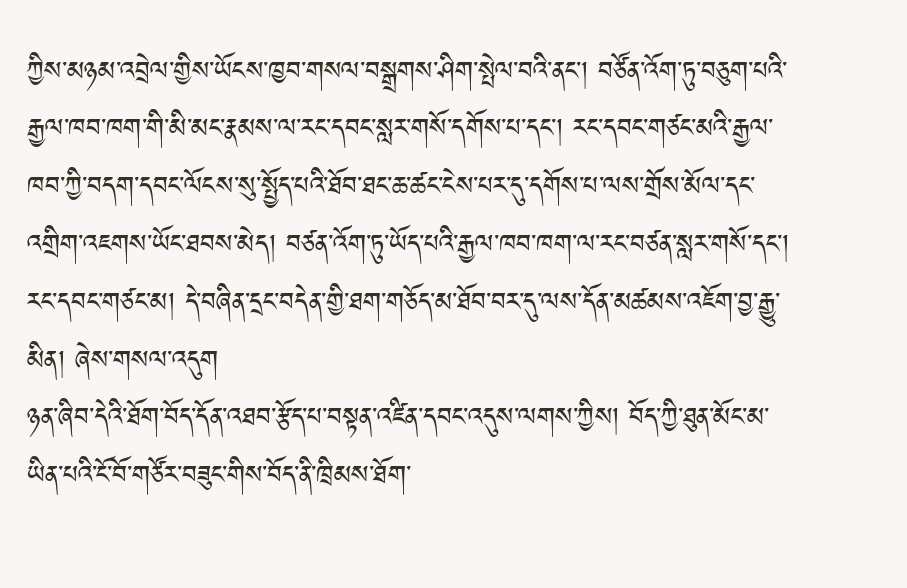ཀྱིས་མཉམ་འབྲེལ་གྱིས་ཡོངས་ཁྱབ་གསལ་བསྒྲགས་ཤིག་སྤེལ་བའི་ནང་། བཙོན་འོག་ཏུ་བཅུག་པའི་རྒྱལ་ཁབ་ཁག་གི་མི་མང་རྣམས་ལ་རང་དབང་སླར་གསོ་དགོས་པ་དང་། རང་དབང་གཙང་མའི་རྒྱལ་ཁབ་ཀྱི་བདག་དབང་ལོངས་སུ་སྤྱོད་པའི་ཐོབ་ཐང་ཆ་ཚང་ངེས་པར་དུ་དགོས་པ་ལས་གྲོས་མོལ་དང་འགྲིག་འཇགས་ཡོང་ཐབས་མེད། བཙན་འོག་ཏུ་ཡོད་པའི་རྒྱལ་ཁབ་ཁག་ལ་རང་བཙན་སླར་གསོ་དང་། རང་དབང་གཙང་མ། དེ་བཞིན་དྲང་བདེན་གྱི་ཐག་གཅོད་མ་ཐོབ་བར་དུ་ལས་དོན་མཚམས་འཇོག་བྱ་རྒྱུ་མིན། ཞེས་གསལ་འདུག
ཉན་ཞིབ་དེའི་ཐོག་བོད་དོན་འཐབ་རྩོད་པ་བསྟན་འཛིན་དབང་འདུས་ལགས་ཀྱིས། བོད་ཀྱི་ཐུན་མོང་མ་ཡིན་པའི་ངོ་བོ་གཙོར་བཟུང་གིས་བོད་ནི་ཁྲིམས་ཐོག་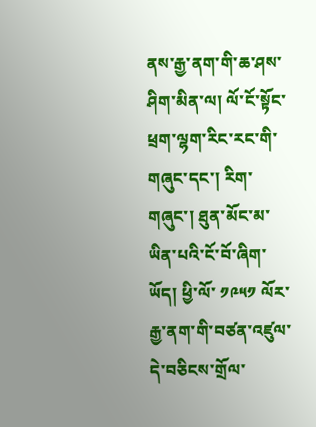ནས་རྒྱ་ནག་གི་ཆ་ཤས་ཤིག་མིན་ལ། ལོ་ངོ་སྟོང་ཕྲག་ལྷག་རིང་རང་གི་གཞུང་དང་། རིག་གཞུང་། ཐུན་མོང་མ་ཡིན་པའི་ངོ་བོ་ཞིག་ཡོད། ཕྱི་ལོ་ ༡༩༥༡ ལོར་རྒྱ་ནག་གི་བཙན་འཛུལ་དེ་བཅིངས་གྲོལ་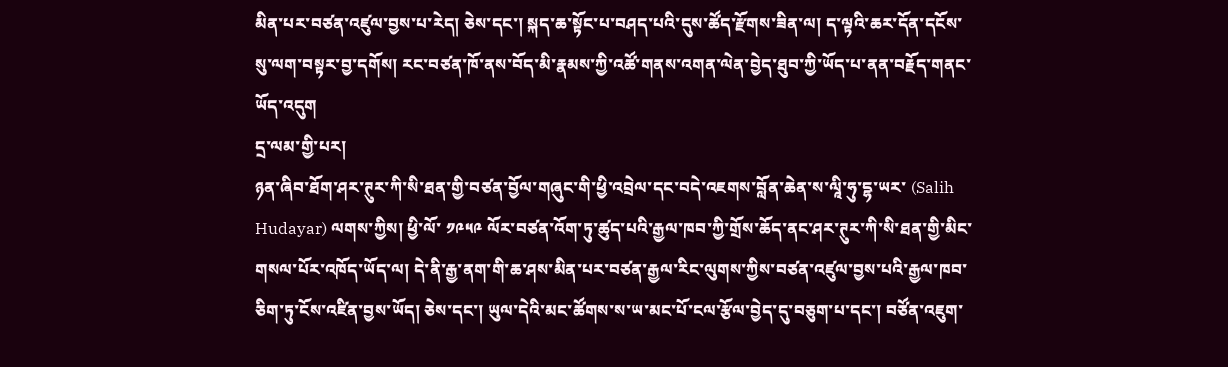མིན་པར་བཙན་འཛུལ་བྱས་པ་རེད། ཅེས་དང་། སྐད་ཆ་སྟོང་པ་བཤད་པའི་དུས་ཚོད་རྫོགས་ཟིན་ལ། ད་ལྟའི་ཆར་དོན་དངོས་སུ་ལག་བསྟར་བྱ་དགོས། རང་བཙན་ཁོ་ནས་བོད་མི་རྣམས་ཀྱི་འཚོ་གནས་འགན་ལེན་བྱེད་ཐུབ་ཀྱི་ཡོད་པ་ནན་བརྗོད་གནང་ཡོད་འདུག
དྲ་ལམ་གྱི་པར།
ཉན་ཞིབ་ཐོག་ཤར་ཊུར་ཀི་སི་ཐན་གྱི་བཙན་བྱོལ་གཞུང་གི་ཕྱི་འབྲེལ་དང་བདེ་འཇགས་བློན་ཆེན་ས་ལཱི་ཧུ་དྷ་ཡར་ (Salih Hudayar) ལགས་ཀྱིས། ཕྱི་ལོ་ ༡༩༥༩ ལོར་བཙན་འོག་ཏུ་ཚུད་པའི་རྒྱལ་ཁབ་ཀྱི་གྲོས་ཆོད་ནང་ཤར་ཊུར་ཀི་སི་ཐན་གྱི་མིང་གསལ་པོར་འཁོད་ཡོད་ལ། དེ་ནི་རྒྱ་ནག་གི་ཆ་ཤས་མིན་པར་བཙན་རྒྱལ་རིང་ལུགས་ཀྱིས་བཙན་འཛུལ་བྱས་པའི་རྒྱལ་ཁབ་ཅིག་ཏུ་ངོས་འཛིན་བྱས་ཡོད། ཅེས་དང་། ཡུལ་དེའི་མང་ཚོགས་ས་ཡ་མང་པོ་ངལ་རྩོལ་བྱེད་དུ་བཅུག་པ་དང་། བཙོན་འཇུག་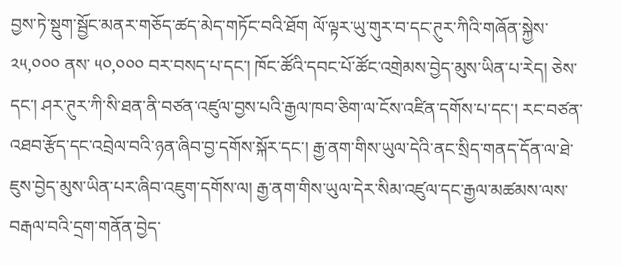བྱས་ཏེ་སྡུག་སྦྱོང་མནར་གཅོད་ཚད་མེད་གཏོང་བའི་ཐོག ལོ་ལྟར་ཡུ་གུར་བ་དང་ཊུར་ཀིའི་གཞོན་སྐྱེས་ ༢༥,༠༠༠ ནས་ ༥༠,༠༠༠ བར་བསད་པ་དང་། ཁོང་ཚོའི་དབང་པོ་ཚོང་འགྲེམས་བྱེད་མུས་ཡིན་པ་རེད། ཅེས་དང་། ཤར་ཊུར་ཀི་སི་ཐན་ནི་བཙན་འཛུལ་བྱས་པའི་རྒྱལ་ཁབ་ཅིག་ལ་ངོས་འཛིན་དགོས་པ་དང་། རང་བཙན་འཐབ་རྩོད་དང་འབྲེལ་བའི་ཉན་ཞིབ་བྱ་དགོས་སྐོར་དང་། རྒྱ་ནག་གིས་ཡུལ་དེའི་ནང་སྲིད་གནད་དོན་ལ་ཐེ་ཇུས་བྱེད་མུས་ཡིན་པར་ཞིབ་འཇུག་དགོས་ལ། རྒྱ་ནག་གིས་ཡུལ་དེར་སིམ་འཛུལ་དང་རྒྱལ་མཚམས་ལས་བརྒལ་བའི་དྲག་གནོན་བྱེད་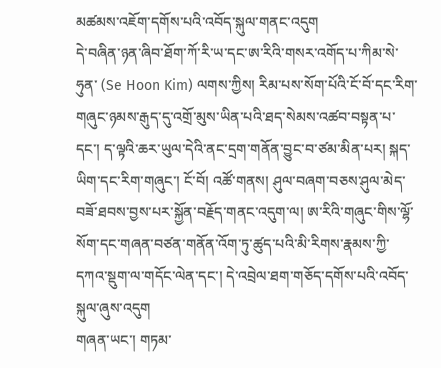མཚམས་འཇོག་དགོས་པའི་འབོད་སྐུལ་གནང་འདུག
དེ་བཞིན་ཉན་ཞིབ་ཐོག་ཀོ་རི་ཡ་དང་ཨ་རིའི་གསར་འགོད་པ་ཀིམ་སེ་ཧུན་ (Se Hoon Kim) ལགས་ཀྱིས། རིམ་པས་སོག་པོའི་ངོ་བོ་དང་རིག་གཞུང་ཉམས་རྒུད་དུ་འགྲོ་མུས་ཡིན་པའི་ཐད་སེམས་འཚབ་བསྟན་པ་དང་། ད་ལྟའི་ཆར་ཡུལ་དེའི་ནང་དྲག་གནོན་བྱུང་བ་ཙམ་མིན་པར། སྐད་ཡིག་དང་རིག་གཞུང་། ངོ་བོ། འཚོ་གནས། ཤུལ་བཞག་བཅས་ཤུལ་མེད་བཟོ་ཐབས་བྱས་པར་སྐྱོན་བརྗོད་གནང་འདུག་ལ། ཨ་རིའི་གཞུང་གིས་ལྷོ་སོག་དང་གཞན་བཙན་གནོན་འོག་ཏུ་ཚུད་པའི་མི་རིགས་རྣམས་ཀྱི་དཀའ་སྡུག་ལ་གདོང་ལེན་དང་། དེ་འབྲེལ་ཐག་གཅོད་དགོས་པའི་འབོད་སྐུལ་ཞུས་འདུག
གཞན་ཡང་། གཏམ་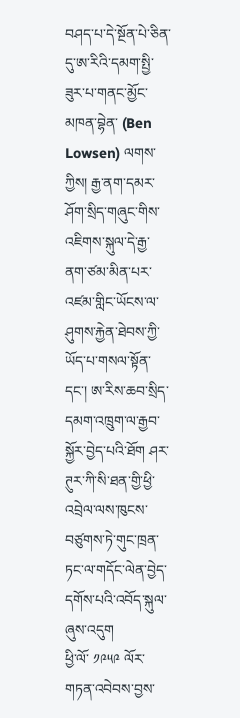བཤད་པ་དེ་སྔོན་པེ་ཅིན་དུ་ཨ་རིའི་དམག་སྤྱི་ཟུར་པ་གནང་མྱོང་མཁན་བྷེན་ (Ben Lowsen) ལགས་ཀྱིས། རྒྱ་ནག་དམར་ཤོག་སྲིད་གཞུང་གིས་འཇིགས་སྐུལ་དེ་རྒྱ་ནག་ཙམ་མིན་པར་འཛམ་གླིང་ཡོངས་ལ་ཤུགས་རྐྱེན་ཐེབས་ཀྱི་ཡོད་པ་གསལ་སྟོན་དང་། ཨ་རིས་ཆབ་སྲིད་དམག་འཁྲུག་ལ་རྒྱབ་སྐྱོར་བྱེད་པའི་ཐོག ཤར་ཊུར་ཀི་སི་ཐན་གྱི་ཕྱི་འབྲེལ་ལས་ཁུངས་བཙུགས་ཏེ་གུང་ཁྲན་ཏང་ལ་གདོང་ལེན་བྱེད་དགོས་པའི་འབོད་སྐུལ་ཞུས་འདུག
ཕྱི་ལོ་ ༡༩༥༩ ལོར་གཏན་འབེབས་བྱས་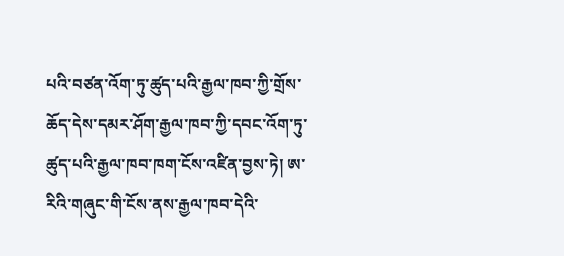པའི་བཙན་འོག་ཏུ་ཚུད་པའི་རྒྱལ་ཁབ་ཀྱི་གྲོས་ཆོད་དེས་དམར་ཤོག་རྒྱལ་ཁབ་ཀྱི་དབང་འོག་ཏུ་ཚུད་པའི་རྒྱལ་ཁབ་ཁག་ངོས་འཛིན་བྱས་ཏེ། ཨ་རིའི་གཞུང་གི་ངོས་ནས་རྒྱལ་ཁབ་དེའི་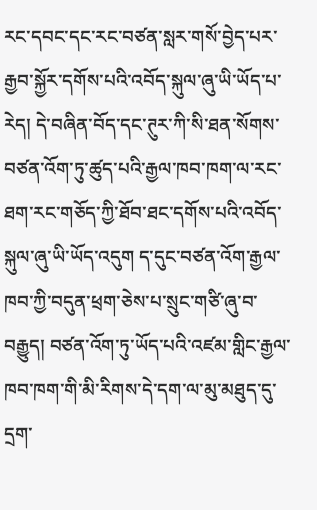རང་དབང་དང་རང་བཙན་སླར་གསོ་བྱེད་པར་རྒྱབ་སྐྱོར་དགོས་པའི་འབོད་སྐུལ་ཞུ་ཡི་ཡོད་པ་རེད། དེ་བཞིན་བོད་དང་ཊུར་ཀི་སི་ཐན་སོགས་བཙན་འོག་ཏུ་ཚུད་པའི་རྒྱལ་ཁབ་ཁག་ལ་རང་ཐག་རང་གཅོད་ཀྱི་ཐོབ་ཐང་དགོས་པའི་འབོད་སྐུལ་ཞུ་ཡི་ཡོད་འདུག ད་དུང་བཙན་འོག་རྒྱལ་ཁབ་ཀྱི་བདུན་ཕྲག་ཅེས་པ་སྲུང་གཙི་ཞུ་བ་བརྒྱུད། བཙན་འོག་ཏུ་ཡོད་པའི་འཛམ་གླིང་རྒྱལ་ཁབ་ཁག་གི་མི་རིགས་དེ་དག་ལ་མུ་མཐུད་དུ་དྲག་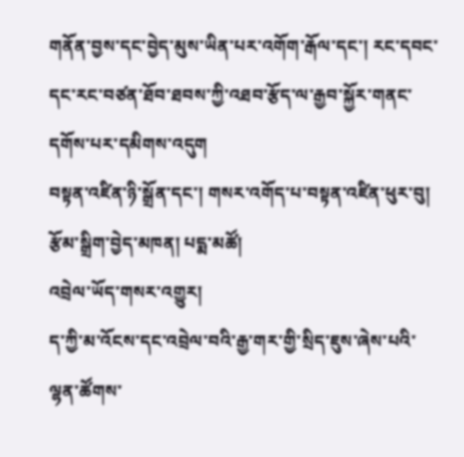གནོན་བྱས་དང་བྱེད་མུས་ཡིན་པར་འགོག་རྒོལ་དང་། རང་དབང་དང་རང་བཙན་ཐོབ་ཐབས་ཀྱི་འཐབ་རྩོད་ལ་རྒྱབ་སྐྱོར་གནང་དགོས་པར་དམིགས་འདུག
བསྟན་འཛིན་ཉི་སྒྲོན་དང་། གསར་འགོད་པ་བསྟན་འཛིན་ཕུར་བུ།
རྩོམ་སྒྲིག་བྱེད་མཁན། པདྨ་མཚོ།
འབྲེལ་ཡོད་གསར་འགྱུར།
ད་ཀྱི་མ་འོངས་དང་འབྲེལ་བའི་རྒྱ་གར་གྱི་སྲིད་ཇུས་ཞེས་པའི་ལྷན་ཚོགས་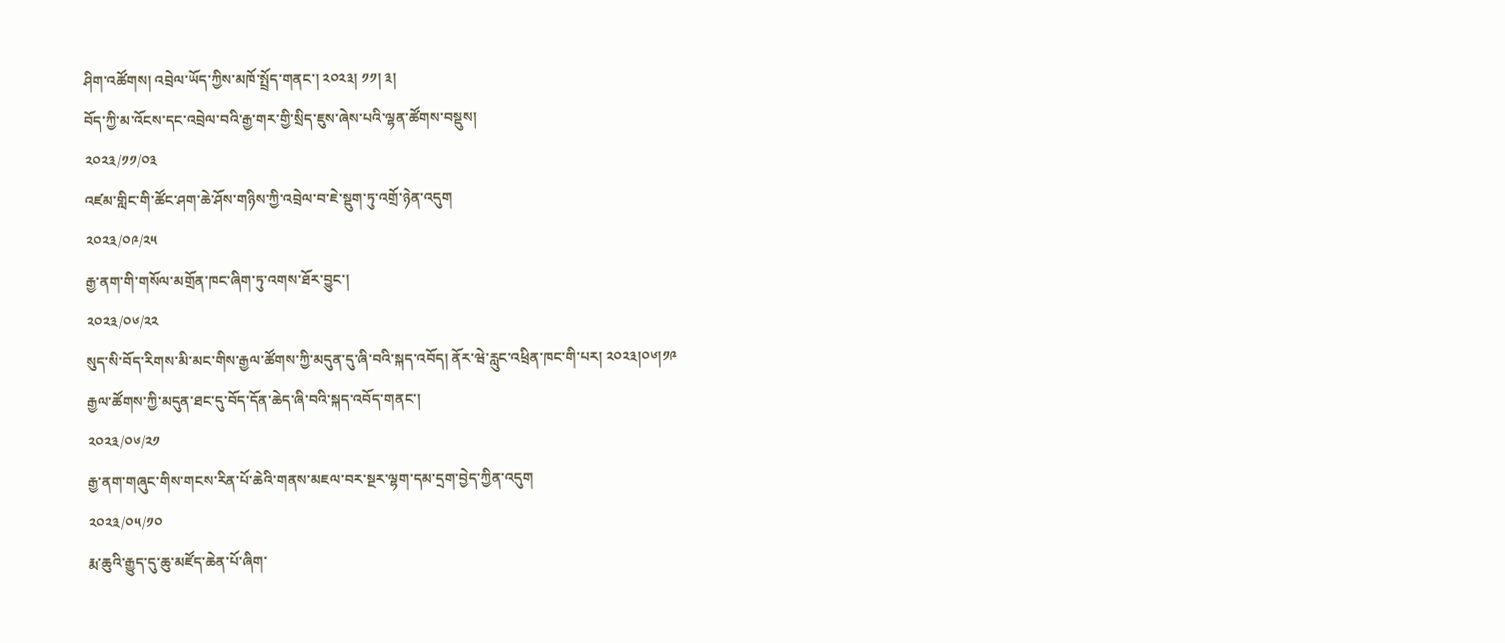ཤིག་འཚོགས། འབྲེལ་ཡོད་ཀྱིས་མཁོ་སྤྲོད་གནང་། ༢༠༢༣། ༡༡། ༣།
བོད་ཀྱི་མ་འོངས་དང་འབྲེལ་བའི་རྒྱ་གར་གྱི་སྲིད་ཇུས་ཞེས་པའི་ལྷན་ཚོགས་བསྡུས།
༢༠༢༣/༡༡/༠༣
འཛམ་གླིང་གི་ཚོང་ཤག་ཆེ་ཤོས་གཉིས་ཀྱི་འབྲེལ་བ་ཇེ་སྡུག་ཏུ་འགྲོ་ཉེན་འདུག
༢༠༢༣/༠༩/༢༥
རྒྱ་ནག་གི་གསོལ་མགྲོན་ཁང་ཞིག་ཏུ་འགས་ཐོར་བྱུང་།
༢༠༢༣/༠༦/༢༢
སུད་སི་བོད་རིགས་མི་མང་གིས་རྒྱལ་ཚོགས་ཀྱི་མདུན་དུ་ཞི་བའི་སྐད་འབོད། ནོར་ཝེ་རླུང་འཕྲིན་ཁང་གི་པར། ༢༠༢༣།༠༦།༡༩
རྒྱལ་ཚོགས་ཀྱི་མདུན་ཐང་དུ་བོད་དོན་ཆེད་ཞི་བའི་སྐད་འབོད་གནང་།
༢༠༢༣/༠༦/༢༡
རྒྱ་ནག་གཞུང་གིས་གངས་རིན་པོ་ཆེའི་གནས་མཇལ་བར་སྔར་ལྷག་དམ་དྲག་བྱེད་ཀྱིན་འདུག
༢༠༢༣/༠༥/༡༠
རྨ་ཆུའི་རྒྱུད་དུ་ཆུ་མཛོད་ཆེན་པོ་ཞིག་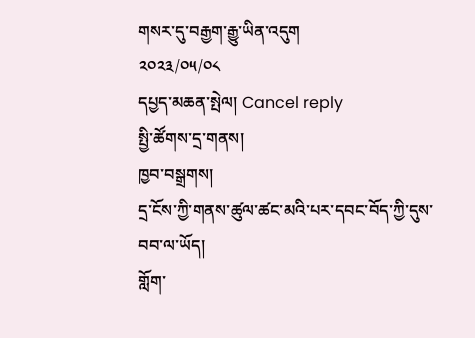གསར་དུ་བརྒྱག་རྒྱུ་ཡིན་འདུག
༢༠༢༣/༠༥/༠༨
དཔྱད་མཆན་སྤེལ། Cancel reply
སྤྱི་ཚོགས་དྲ་གནས།
ཁྱབ་བསྒྲགས།
དྲ་ངོས་ཀྱི་གནས་ཚུལ་ཚང་མའི་པར་དབང་བོད་ཀྱི་དུས་བབ་ལ་ཡོད།
གློག་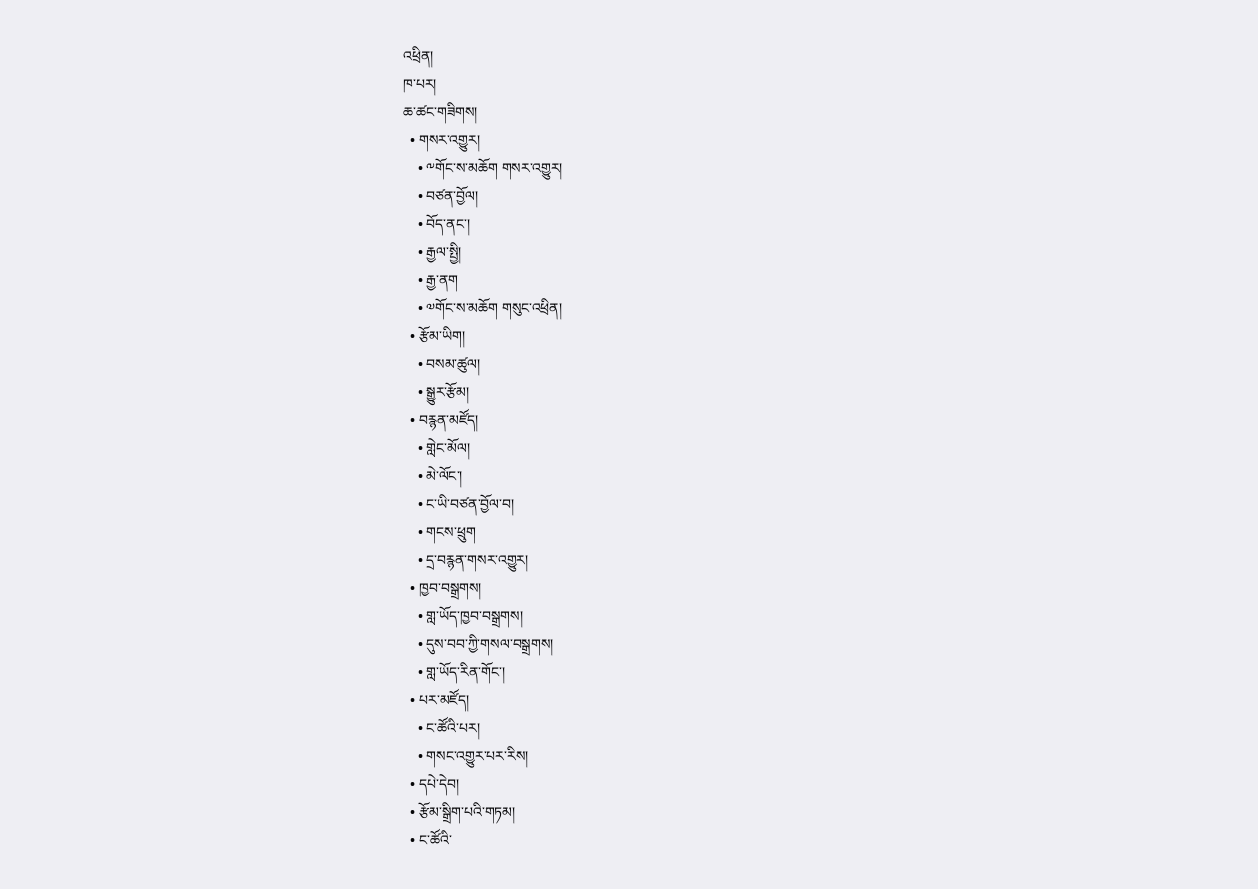འཕྲིན།
ཁ་པར།
ཆ་ཚང་གཟིགས།
  • གསར་འགྱུར།
    • ༸གོང་ས་མཆོག གསར་འགྱུར།
    • བཙན་བྱོལ།
    • བོད་ནང་།
    • རྒྱལ་སྤྱི།
    • རྒྱ་ནག
    • ༧གོང་ས་མཆོག གསུང་འཕྲིན།
  • རྩོམ་ཡིག།
    • བསམ་ཚུལ།
    • སྒྱུར་རྩོམ།
  • བརྙན་མཛོད།
    • གླེང་མོལ།
    • མེ་ལོང་།
    • ང་ཡི་བཙན་བྱོལ་བ།
    • གངས་ཕྲུག
    • དྲ་བརྙན་གསར་འགྱུར།
  • ཁྱབ་བསྒྲགས།
    • གླ་ཡོད་ཁྱབ་བསྒྲགས།
    • དུས་བབ་ཀྱི་གསལ་བསྒྲགས།
    • གླ་ཡོད་རིན་གོང་།
  • པར་མཛོད།
    • ང་ཚོའི་པར།
    • གསང་འགྱུར་པར་རིས།
  • དཔེ་དེབ།
  • རྩོམ་སྒྲིག་པའི་གཏམ།
  • ང་ཚོའི་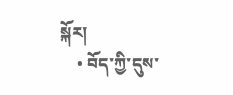སྐོར།
    • བོད་ཀྱི་དུས་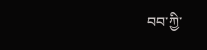བབ་ཀྱི་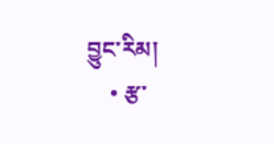བྱུང་རིམ།
    • རྩ་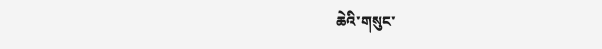ཆེའི་གསུང་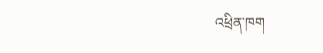འཕྲིན་ཁག